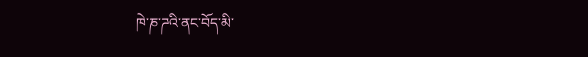ཁེ་ཎ་ཌའི་ནང་བོད་མི་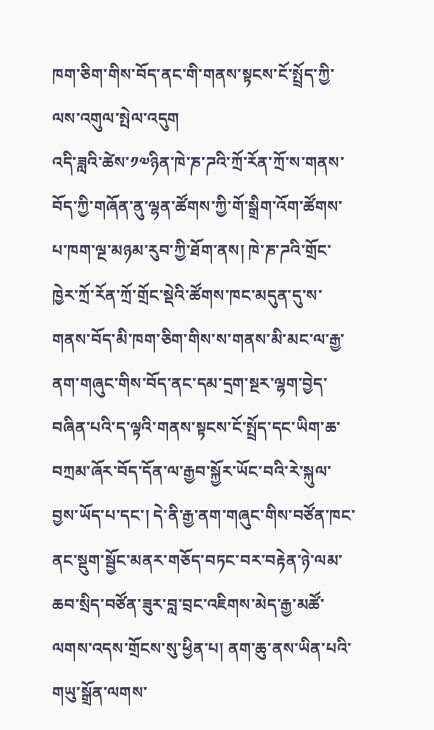ཁག་ཅིག་གིས་བོད་ནང་གི་གནས་སྟངས་ངོ་སྤྲོད་ཀྱི་ལས་འགུལ་སྤེལ་འདུག
འདི་ཟླའི་ཚེས་༡༧ཉིན་ཁེ་ཎ་ཌའི་ཀྲོ་རོན་ཀྲོ་ས་གནས་བོད་ཀྱི་གཞོན་ནུ་ལྷན་ཚོགས་ཀྱི་གོ་སྒྲིག་འོག་ཚོགས་པ་ཁག་ལྔ་མཉམ་རུབ་ཀྱི་ཐོག་ནས། ཁེ་ཎ་ཌའི་གྲོང་ཁྱེར་ཀྲོ་རོན་ཀྲོ་གྲོང་སྡེའི་ཚོགས་ཁང་མདུན་དུ་ས་གནས་བོད་མི་ཁག་ཅིག་གིས་ས་གནས་མི་མང་ལ་རྒྱ་ནག་གཞུང་གིས་བོད་ནང་དམ་དྲག་སྔར་ལྷག་བྱེད་བཞིན་པའི་ད་ལྟའི་གནས་སྟངས་ངོ་སྤྲོད་དང་ཡིག་ཆ་བཀྲམ་ཞོར་བོད་དོན་ལ་རྒྱབ་སྐྱོར་ཡོང་བའི་རེ་སྐུལ་བྱས་ཡོད་པ་དང་། དེ་ནི་རྒྱ་ནག་གཞུང་གིས་བཙོན་ཁང་ནང་སྡུག་སྦྱོང་མནར་གཅོད་བཏང་བར་བརྟེན་ཉེ་ལམ་ཆབ་སྲིད་བཙོན་ཟུར་བླ་བྲང་འཇིགས་མེད་རྒྱ་མཚོ་ལགས་འདས་གྲོངས་སུ་ཕྱིན་པ། ནག་ཆུ་ནས་ཡིན་པའི་གཡུ་སྒྲོན་ལགས་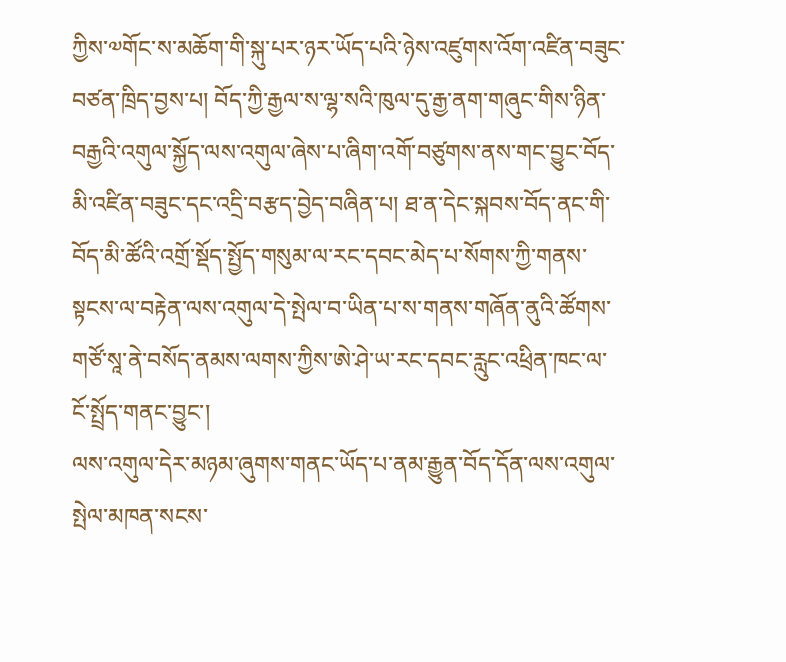ཀྱིས་༧གོང་ས་མཆོག་གི་སྐུ་པར་ཉར་ཡོད་པའི་ཉེས་འཛུགས་འོག་འཛིན་བཟུང་བཙན་ཁྲིད་བྱས་པ། བོད་ཀྱི་རྒྱལ་ས་ལྷ་སའི་ཁུལ་དུ་རྒྱ་ནག་གཞུང་གིས་ཉིན་བརྒྱའི་འགུལ་སྐྱོད་ལས་འགུལ་ཞེས་པ་ཞིག་འགོ་བཙུགས་ནས་གང་བྱུང་བོད་མི་འཛིན་བཟུང་དང་འདྲི་བརྩད་བྱེད་བཞིན་པ། ཐ་ན་དེང་སྐབས་བོད་ནང་གི་བོད་མི་ཚོའི་འགྲོ་སྡོད་སྤྱོད་གསུམ་ལ་རང་དབང་མེད་པ་སོགས་ཀྱི་གནས་སྟངས་ལ་བརྟེན་ལས་འགུལ་དེ་སྤེལ་བ་ཡིན་པ་ས་གནས་གཞོན་ནུའི་ཚོགས་གཙོ་སཱ་ནེ་བསོད་ནམས་ལགས་ཀྱིས་ཨེ་ཤེ་ཡ་རང་དབང་རླུང་འཕྲིན་ཁང་ལ་ངོ་སྤྲོད་གནང་བྱུང་།
ལས་འགུལ་དེར་མཉམ་ཞུགས་གནང་ཡོད་པ་ནམ་རྒྱུན་བོད་དོན་ལས་འགུལ་སྤེལ་མཁན་སངས་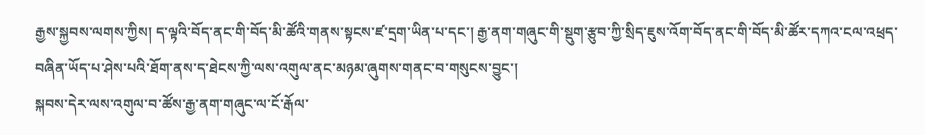རྒྱས་སྐྱབས་ལགས་ཀྱིས། ད་ལྟའི་བོད་ནང་གི་བོད་མི་ཚོའི་གནས་སྟངས་ཛ་དྲག་ཡིན་པ་དང་། རྒྱ་ནག་གཞུང་གི་སྡུག་རྩུབ་ཀྱི་སྲིད་ཇུས་འོག་བོད་ནང་གི་བོད་མི་ཚོར་དཀའ་ངལ་འཕྲད་བཞིན་ཡོད་པ་ཤེས་པའི་ཐོག་ནས་ད་ཐེངས་ཀྱི་ལས་འགུལ་ནང་མཉམ་ཞུགས་གནང་བ་གསུངས་བྱུང་།
སྐབས་དེར་ལས་འགུལ་བ་ཚོས་རྒྱ་ནག་གཞུང་ལ་ངོ་རྒོལ་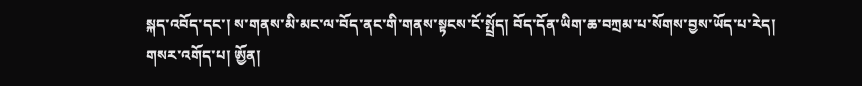སྐད་འབོད་དང་། ས་གནས་མི་མང་ལ་བོད་ནང་གི་གནས་སྟངས་ངོ་སྤྲོད། བོད་དོན་ཡིག་ཆ་བཀྲམ་པ་སོགས་བྱས་ཡོད་པ་རེད།
གསར་འགོད་པ། ཨྱོན།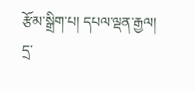རྩོམ་སྒྲིག་པ། དཔལ་ལྡན་རྒྱལ།
དྲ་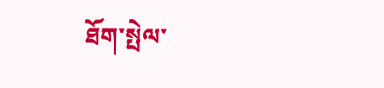ཐོག་སྤེལ་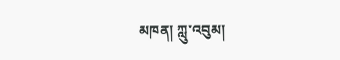མཁན། ཀླུ་འབུམ།